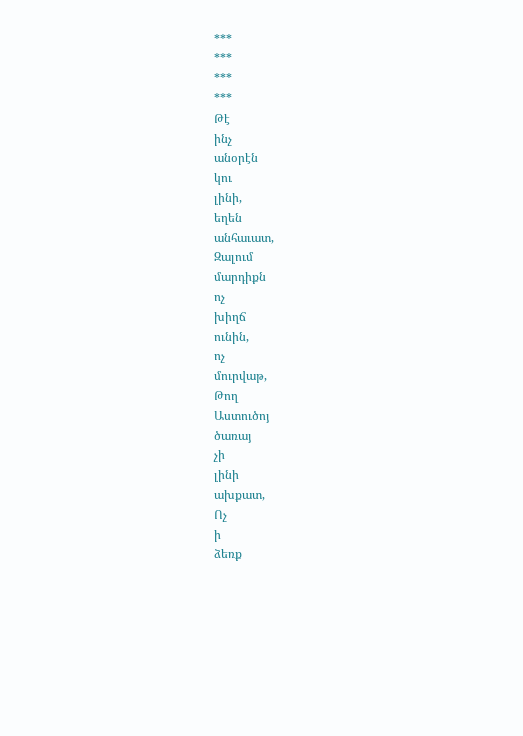***
***
***
***
Թէ
ինչ
անօրէն
կու
լինի,
եղեն
անհաւատ,
Զալում
մարդիքն
ոչ
խիղճ
ունին,
ոչ
մուրվաթ,
Թող
Աստուծոյ
ծառայ
չի
լինի
ախքատ,
Ոչ
ի
ձեռք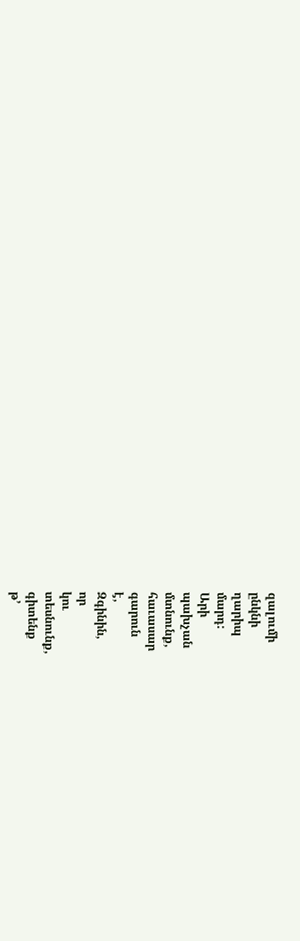զալումի
ընկնի
ղարիպ
մարդ:
Արի
պախչան
մտնունք,
հաւասար
գարուն
է,
Զգինին,
որ
կու
տեսնունք,
գիտենք
թ՚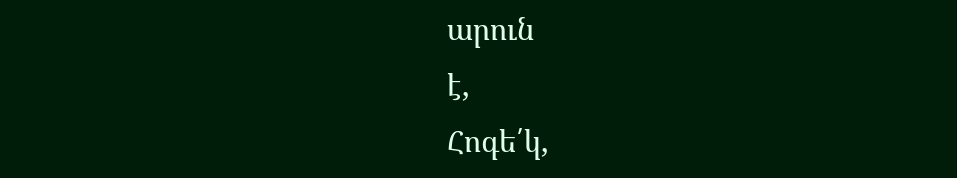արուն
է,
Հոգե՛կ,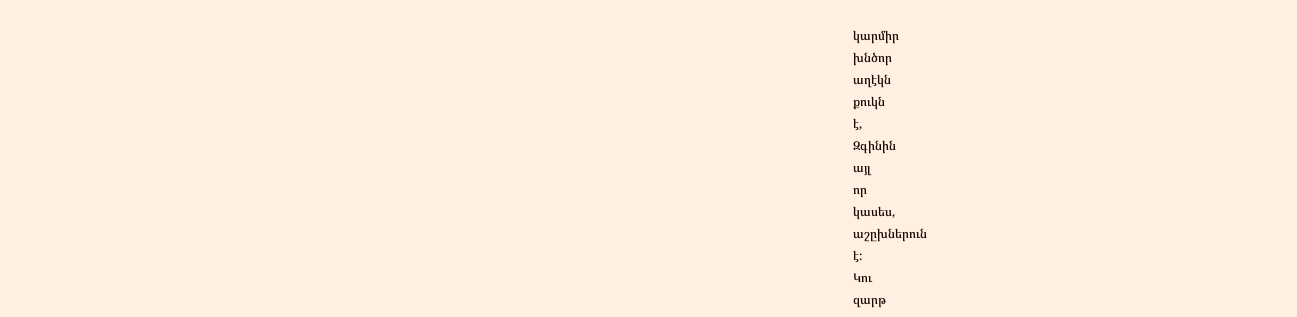կարմիր
խնծոր
աղէկն
քուկն
է,
Զգինին
այլ
որ
կասես,
աշըխներուն
է:
Կու
զարթ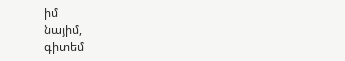իմ
նայիմ,
գիտեմ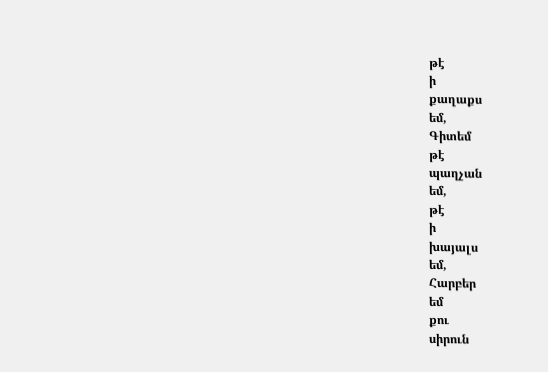թէ
ի
քաղաքս
եմ,
Գիտեմ
թէ
պաղչան
եմ,
թէ
ի
խայալս
եմ,
Հարբեր
եմ
քու
սիրուն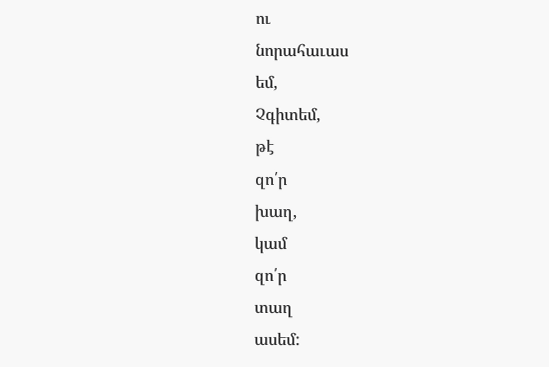ու
նորահաւաս
եմ,
Չգիտեմ,
թէ
զո՛ր
խաղ,
կամ
զո՛ր
տաղ
ասեմ: